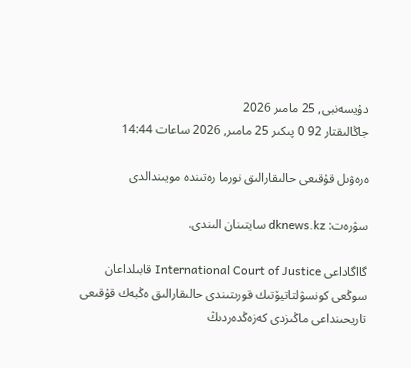دۇيسەنبى, 25 مامىر 2026
جاڭالىقتار 92 0 پىكىر 25 مامىر, 2026 ساعات 14:44

ەرەۋىل قۇقىعى حالىقارالىق نورما رەتىندە مويىندالدى

سۋرەت: dknews.kz سايتىنان الىندى.

گااگاداعى International Court of Justice قابىلداعان سوڭعى كونسۋلتاتيۆتىك قورىتىندى حالىقارالىق ەڭبەك قۇقىعى تاريحىنداعى ماڭىزدى كەزەڭدەردىڭ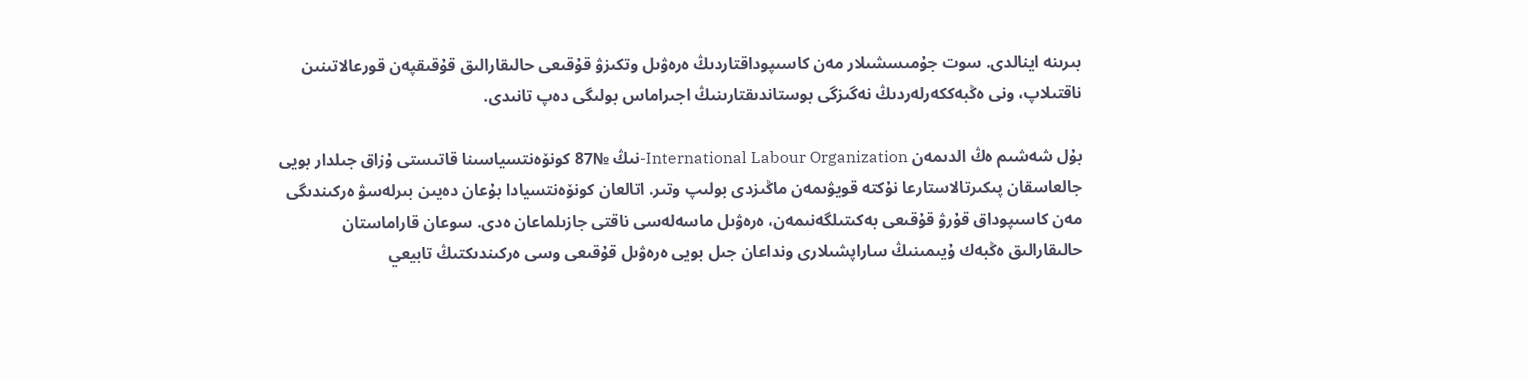بىرىنە اينالدى. سوت جۇمىسشىلار مەن كاسىپوداقتاردىڭ ەرەۋىل وتكىزۋ قۇقىعى حالىقارالىق قۇقىقپەن قورعالاتىنىن ناقتىلاپ، ونى ەڭبەككەرلەردىڭ نەگىزگى بوستاندىقتارىنىڭ اجىراماس بولىگى دەپ تانىدى.

بۇل شەشىم ەڭ الدىمەن International Labour Organization-نىڭ №87 كونۆەنتسياسىنا قاتىستى ۇزاق جىلدار بويى جالعاسقان پىكىرتالاستارعا نۇكتە قويۋىمەن ماڭىزدى بولىپ وتىر. اتالعان كونۆەنتسيادا بۇعان دەيىن بىرلەسۋ ەركىندىگى مەن كاسىپوداق قۇرۋ قۇقىعى بەكىتىلگەنىمەن، ەرەۋىل ماسەلەسى ناقتى جازىلماعان ەدى. سوعان قاراماستان حالىقارالىق ەڭبەك ۇيىمىنىڭ ساراپشىلارى ونداعان جىل بويى ەرەۋىل قۇقىعى وسى ەركىندىكتىڭ تابيعي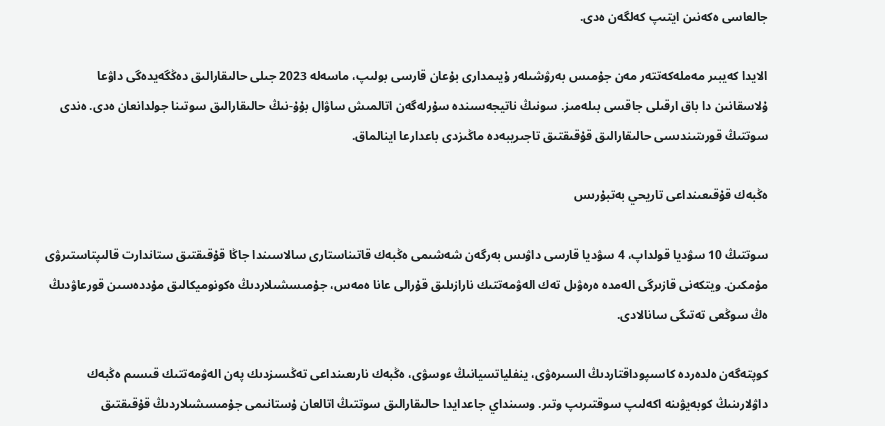جالعاسى ەكەنىن ايتىپ كەلگەن ەدى.

الايدا كەيبىر مەملەكەتتەر مەن جۇمىس بەرۋشىلەر ۇيىمدارى بۇعان قارسى بولىپ، ماسەلە 2023 جىلى حالىقارالىق دەڭگەيدەگى داۋعا ۇلاسقانىن دا باق ارقىلى جاقسى بىلەمىز. سونىڭ ناتيجەسىندە سۇرلەگەن اتالمىش ساۋال بۇۇ-نىڭ حالىقارالىق سوتىنا جولدانعان ەدى. ەندى سوتتىڭ قورىتىندىسى حالىقارالىق قۇقىقتىق تاجىريبەدە ماڭىزدى باعدارعا اينالماق.

ەڭبەك قۇقىعىنداعى تاريحي بەتبۇرىس

سوتتىڭ 10 سۋديا قولداپ، 4 سۋديا قارسى داۋىس بەرگەن شەشىمى ەڭبەك قاتىناستارى سالاسىندا جاڭا قۇقىقتىق ستاندارت قالىپتاستىرۋى مۇمكىن. ويتكەنى قازىرگى الەمدە ەرەۋىل تەك الەۋمەتتىك نارازىلىق قۇرالى عانا ەمەس، جۇمىسشىلاردىڭ ەكونوميكالىق مۇددەسىن قورعاۋدىڭ ەڭ سوڭعى تەتىگى سانالادى.

كوپتەگەن ەلدەردە كاسىپوداقتاردىڭ السىرەۋى، ينفلياتسيانىڭ ءوسۋى، ەڭبەك نارىعىنداعى تەڭسىزدىك پەن الەۋمەتتىك قىسىم ەڭبەك داۋلارىنىڭ كوبەيۋىنە اكەلىپ سوقتىرىپ وتىر. وسىنداي جاعدايدا حالىقارالىق سوتتىڭ اتالعان ۇستانىمى جۇمىسشىلاردىڭ قۇقىقتىق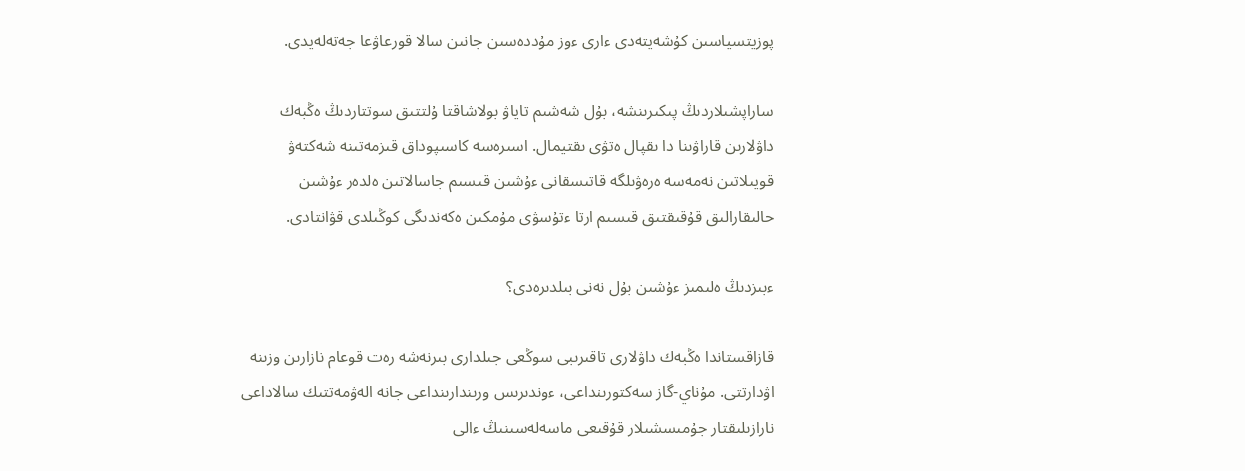پوزيتسياسىن كۇشەيتەدى ءارى ءوز مۇددەسىن جانىن سالا قورعاۋعا جەتەلەيدى.

ساراپشىلاردىڭ پىكىرىنشە، بۇل شەشىم تاياۋ بولاشاقتا ۇلتتىق سوتتاردىڭ ەڭبەك داۋلارىن قاراۋىنا دا ىقپال ەتۋى ىقتيمال. اسىرەسە كاسىپوداق قىزمەتىنە شەكتەۋ قويىلاتىن نەمەسە ەرەۋىلگە قاتىسقانى ءۇشىن قىسىم جاسالاتىن ەلدەر ءۇشىن حالىقارالىق قۇقىقتىق قىسىم ارتا ءتۇسۋى مۇمكىن ەكەندىگى كوڭىلدى قۋانتادى.

ءبىزدىڭ ەلىمىز ءۇشىن بۇل نەنى بىلدىرەدى؟

قازاقستاندا ەڭبەك داۋلارى تاقىرىبى سوڭعى جىلدارى بىرنەشە رەت قوعام نازارىن وزىنە اۋدارتتى. مۇناي-گاز سەكتورىنداعى، ءوندىرىس ورىندارىنداعى جانە الەۋمەتتىك سالاداعى نارازىلىقتار جۇمىسشىلار قۇقىعى ماسەلەسىنىڭ ءالى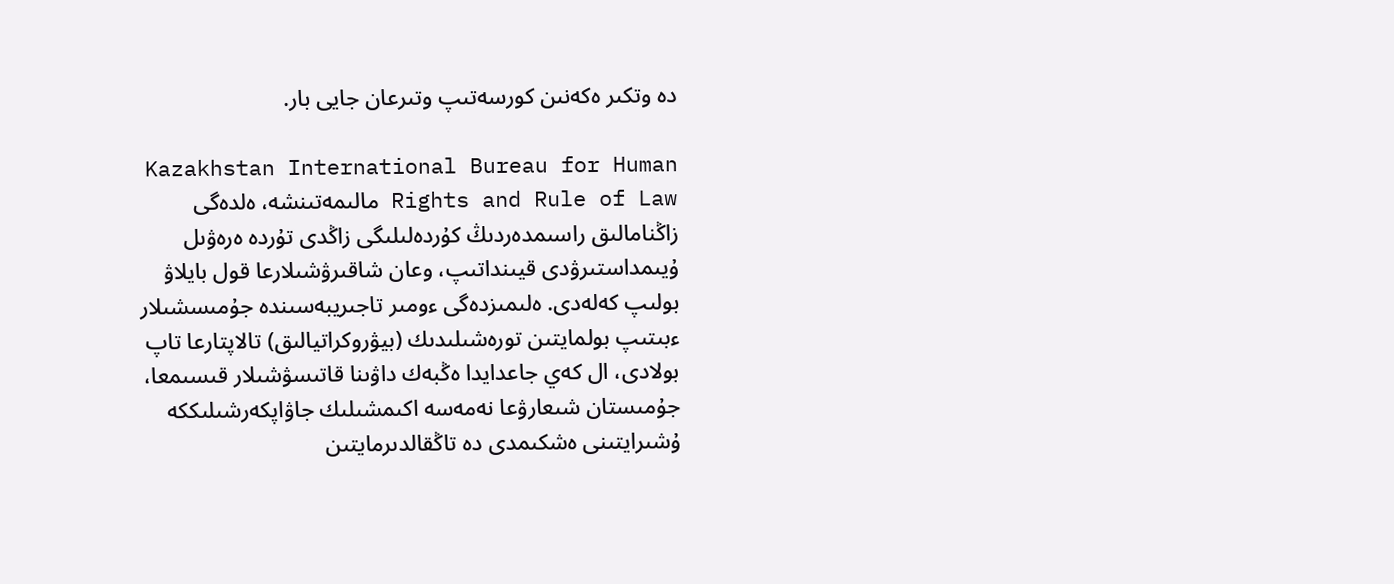دە وتكىر ەكەنىن كورسەتىپ وتىرعان جايى بار.

Kazakhstan International Bureau for Human Rights and Rule of Law مالىمەتىنشە، ەلدەگى زاڭنامالىق راسىمدەردىڭ كۇردەلىلىگى زاڭدى تۇردە ەرەۋىل ۇيىمداستىرۋدى قيىنداتىپ، وعان شاقىرۋشىلارعا قول بايلاۋ بولىپ كەلەدى. ەلىمىزدەگى ءومىر تاجىريبەسىندە جۇمىسشىلار ءبىتىپ بولمايتىن تورەشىلىدىك (بيۋروكراتيالىق) تالاپتارعا تاپ بولادى، ال كەي جاعدايدا ەڭبەك داۋىنا قاتىسۋشىلار قىسىمعا، جۇمىستان شىعارۋعا نەمەسە اكىمشىلىك جاۋاپكەرشىلىككە ۇشىرايتىنى ەشكىمدى دە تاڭقالدىرمايتىن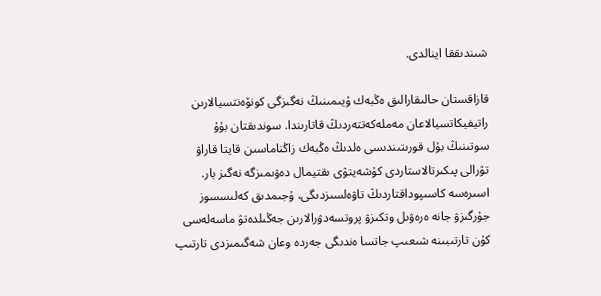شىندىققا اينالدى.

قازاقستان حالىقارالىق ەڭبەك ۇيىمىنىڭ نەگىزگى كونۆەنتسيالارىن راتيفيكاتسيالاعان مەملەكەتتەردىڭ قاتارىندا. سوندىقتان بۇۇ سوتىنىڭ بۇل قورىتىندىسى ەلدىڭ ەڭبەك زاڭناماسىن قايتا قاراۋ تۋرالى پىكىرتالاستاردى كۇشەيتۋى ىقتيمال دەۋىمىزگە نەگىز بار. اسىرەسە كاسىپوداقتاردىڭ تاۋەلسىزدىگى، ۇجىمدىق كەلىسسوز جۇرگىزۋ جانە ەرەۋىل وتكىزۋ پروتسەدۋرالارىن جەڭىلدەتۋ ماسەلەسى كۇن تارتىبىنە شىعىپ جاتسا ەندىگى جەردە وعان شەگىمىزدى تارتىپ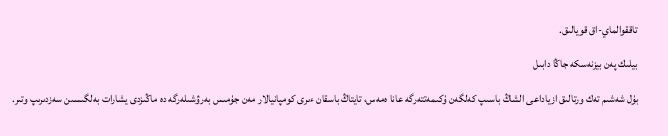تاققوالماي-اق قويالىق.

بيلىك پەن بيزنەسكە جاڭا دابىل

بۇل شەشىم تەك ورتالىق ازياداعى الشاڭ باسىپ كەلگەن ۇكىمەتتەرگە عانا ەمەس، تايتاڭ باسقان ءىرى كومپانيالار مەن جۇمىس بەرۋشىلەرگە دە ماڭىزدى يشارات بەلگىسىن سەزدىرىپ وتىر.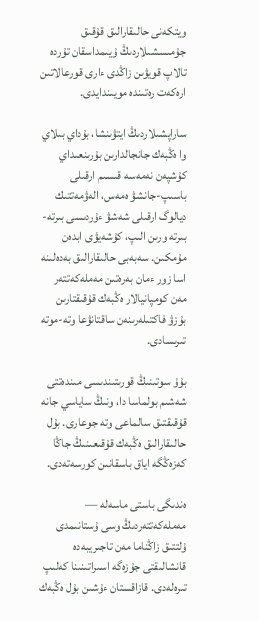ويتكەنى حالىقارالىق قۇقىق جۇمىسشىلاردىڭ ۇيىمداسقان تۇردە تالاپ قويۋىن زاڭدى ءارى قورعالاتىن ارەكەت رەتىندە مويىندايدى.

ساراپشىلاردىڭ ايتۋىنشا، بۇداي بىلاي وا ەڭبەك جانجالدارىن بۇرىنعىداي كۇشپەن نەمەسە قىسىم ارقىلى باسىپ-جانشۋ ەمەس، الەۋمەتتىك ديالوگ ارقىلى شەشۋ ءۇردىسى بىرتە-بىرتە ورىن الىپ، كۇشەيۋى ابدەن مۇمكىن. سەبەبى حالىقارالىق بەدەلىنە اسا زور ءمان بەرەتىن مەملەكەتتەر مەن كومپانيالار ەڭبەك قۇقىقتارىن بۇزۋ فاكتىلەرىنەن ساقتانۋعا وتە-موتە تىرىسادى.

بۇۇ سوتىنىڭ قورىتىندىسى مىندەتتى شەشىم بولماسا دا، ونىڭ ساياسي جانە قۇقىقتىق سالماعى وتە جوعارى. بۇل حالىقارالىق ەڭبەك قۇقىعىنىڭ جاڭا كەزەڭگە اياق باسقانىن كورسەتەدى.

ەندىگى باستى ماسەلە — مەملەكەتتەردىڭ وسى ۇستانىمدى ۇلتتىق زاڭناما مەن تاجىريبەدە قانشالىقتى جۇزەگە اسىراتىنىنا كەلىپ تىرەلەدى. قازاقستان ءۇشىن بۇل ەڭبەك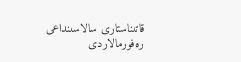قاتىناستارى سالاسىنداعى رەفورمالاردى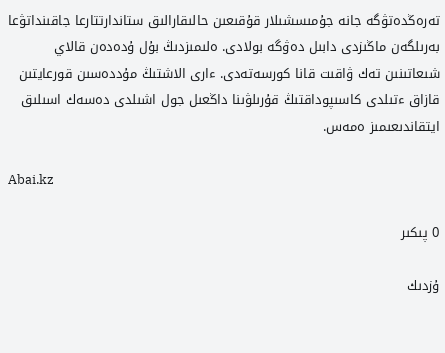تەرەڭدەتۋگە جانە جۇمىسشىلار قۇقىعىن حالىقارالىق ستاندارتتارعا جاقىنداتۋعا بەرىلگەن ماڭىزدى دابىل دەۋگە بولادى. ەلىمىزدىڭ بۇل ۇدەدەن قالاي شىعاتىنىن تەك ۋاقىت قانا كورسەتەدى. ءارى الاشتىڭ مۇددەسىن قورعايتىن قازاق ءتىلدى كاسىپوداقتىڭ قۇرىلۋىنا داڭعىل جول اشىلدى دەسەك اسىلىق ايتقاندىعىمىز ەمەس.

Abai.kz

0 پىكىر

ۇزدىك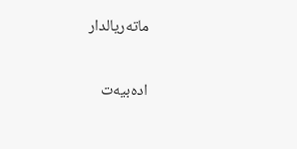ماتەريالدار

ادەبيەت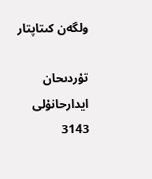ولگەن كىتاپتار

تۇردىحان ايدارحانۇلى 3143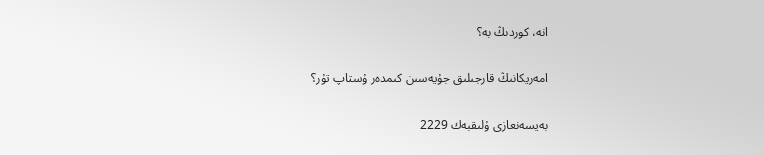انە، كوردىڭ بە؟

امەريكانىڭ قارجىلىق جۇيەسىن كىمدەر ۇستاپ تۇر؟

بەيسەنعازى ۇلىقبەك 2229